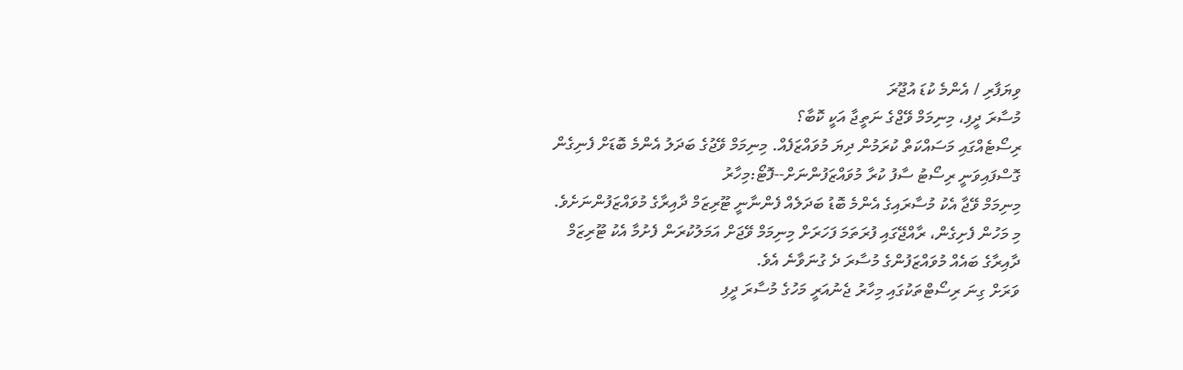ވިޔަފާރި / އެންމެ ކުޑަ އުޖޫރަ
މުސާރަ ދީފި، މިނިމަމް ވޭޖްގެ ނަތީޖާ އަކީ ކޮބާ؟
ރިސޯޓެއްގައި މަސައްކަތް ކުރަމުން ދިޔަ މުވައްޒަފެއް. މިނިމަމް ވޭޖުގެ ބަދަލު އެންމެ ބޮޑަށް ފެނިގެން ގޮސްފައިވަނީ ރިސޯޓު ސާފު ކުރާ މުވައްޒަފުންނަށް--ފޮޓޯ:މިހާރު
މިނިމަމް ވޭޖާ އެކު މުސާރައިގެ އެންމެ ބޮޑު ބަދަލެއް ފެންނާނީ ޓޫރިޒަމް ދާއިރާގެ މުވައްޒަފުންނަށެވެ. މި މަހުން ފެށިގެން، ރާއްޖޭގައި ފުރަތަމަ ފަހަރަށް މިނިމަމް ވޭޖަށް އަމަލުކުރަން ފެށުމާ އެކު ޓޫރިޒަމް ދާއިރާގެ ބައެއް މުވައްޒަފުންގެ މުސާރަ ދެ ގުނަވާނެ އެވެ.
ވަރަށް ގިނަ ރިސޯޓްތަކުގައި މިހާރު ޖެނުއަރީ މަހުގެ މުސާރަ ދީފި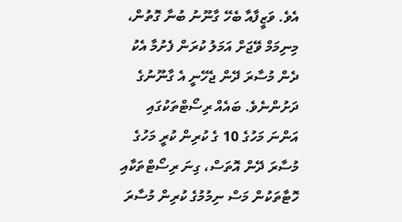އެވެ. ވަޒީފާއާ ބެހޭ ގާނޫނު ބުނާ ގޮތުން، މިނިމަމް ވޭޖަށް އަމަލު ކުރަން ފެށުމާ އެކު ދެން މުސާރަ ދޭން ޖެހޭނީ އެ ގާނޫނުގެ ދަށުންނެވެ. ބައެއް ރިސޯޓްތަކުގައި އަންނަ މަހުގެ 10 ގެ ކުރިން ކުރީ މަހުގެ މުސާރަ ދޭން އޮތަސް، ގިނަ ރިސޯޓްތަކާއި ހޮޓާތަކުން މަސް ނިމުމުގެ ކުރިން މުސާރަ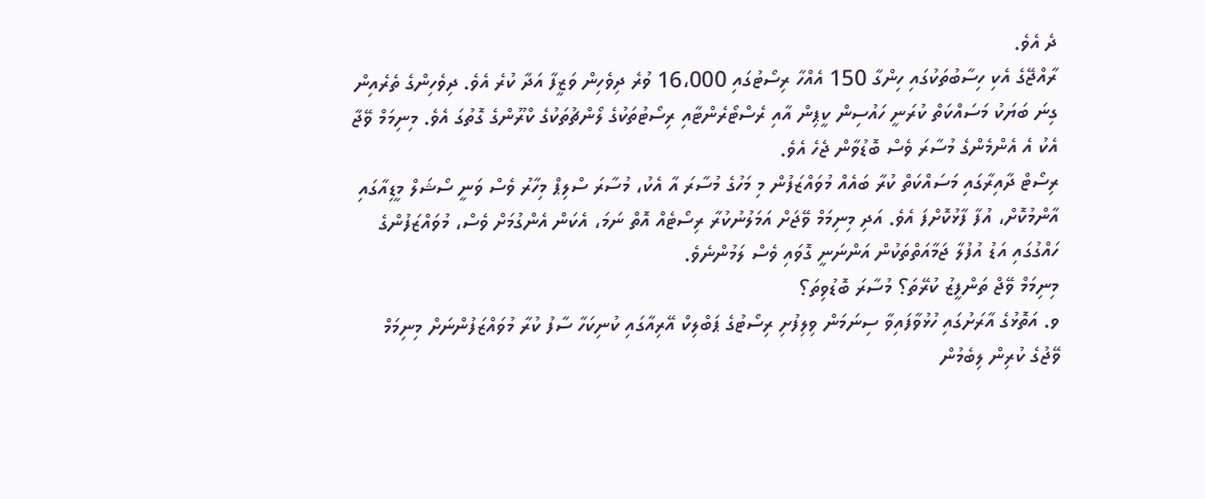ދެ އެވެ.
ރާއްޖޭގެ އެކި ހިސާބުތަކުގައި ހިންގާ 150 އެއްހާ ރިސޯޓުގައި 16،000 ވުރެ ދިވެހިން ވަޒީފާ އަދާ ކުރެ އެވެ. ދިވެހިންގެ ތެރެއިން ގިނަ ބަޔަކު މަސައްކަތް ކުރަނީ ހައުސިން ކީޕިން އާއި ރެސްޓޯރެންޓާއި ރިސޯޓުތަކުގެ ލޯންޗުތަކުގެ ކްރޫންގެ ގޮތުގަ އެވެ. މިނިމަމް ވޭޖާ އެކު އެ އެންމެންގެ މުސާރަ ވެސް ބޮޑުވާން ޖެހެ އެވެ.
ރިސޯޓް ދާއިރާގައި މަސައްކަތް ކުރާ ބައެއް މުވައްޒަފުން މި މަހުގެ މުސާރަ އާ އެކު، މުސާރަ ސްލިޕް މިހާރު ވެސް ވަނީ ސޯޝަލް މީޑިއާގައި އާންމުކޮށް، އުފާ ފާޅުކޮށްފަ އެވެ. އަދި މިނިމަމް ވޭޖަށް އަމަލުނުކުރާ ރިސޯޓެއް އޮތް ނަމަ، އެކަން އެންގުމަށް ވެސް، މުވައްޒަފުންގެ ހައްގުގައި އަޑު އުފުލާ ޖަމާއަތްތަކުން އަންނަނީ ގޮވައި ވެސް ލަމުންނެވެ.
މިނިމަމް ވޭޖް ތަންފީޒު ކުރޭތަ؟ މުސާރަ ބޮޑުވިތަ؟
ވ. އަތޮޅުގެ އާރަށުގައި ހުޅުވާފައިވާ ސިނަމަން ވިލިފުށި ރިސޯޓުގެ ޕަބްލިކް އޭރިއާގައި ކުނިކަހާ ސާފު ކުރާ މުވައްޒަފުންނަށް މިނިމަމް ވޭޖުގެ ކުރިން ލިބެމުން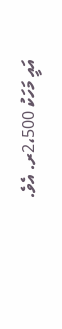އައީ މަހަކު 2،500ރ. އެވެ.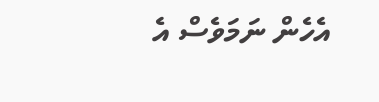އެހެން ނަމަވެސް އެ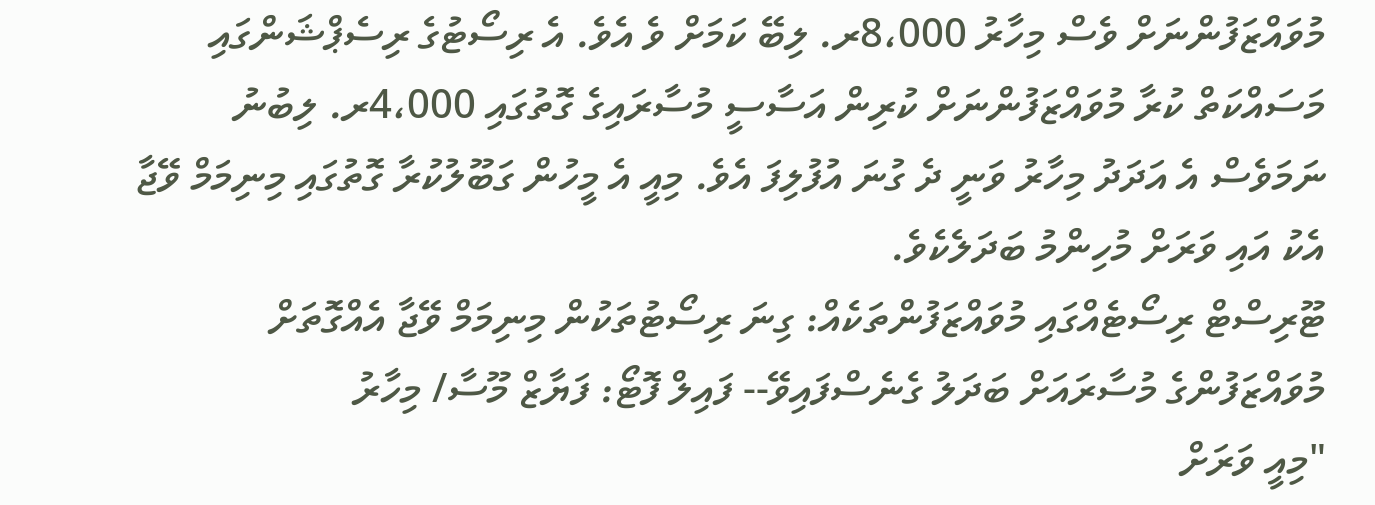މުވައްޒަފުންނަށް ވެސް މިހާރު 8،000ރ. ލިބޭ ކަމަށް ވެ އެވެ. އެ ރިސޯޓުގެ ރިސެޕްޝަންގައި މަސައްކަތް ކުރާ މުވައްޒަފުންނަށް ކުރިން އަސާސީ މުސާރައިގެ ގޮތުގައި 4،000ރ. ލިބުނު ނަމަވެސް އެ އަދަދު މިހާރު ވަނީ ދެ ގުނަ އުފުލިފަ އެވެ. މިއީ އެ މީހުން ގަބޫލުކުރާ ގޮތުގައި މިނިމަމް ވޭޖާ އެކު އައި ވަރަށް މުހިންމު ބަދަލެކެވެ.
ޓޫރިސްޓް ރިސޯޓެއްގައި މުވައްޒަފުންތަކެއް: ގިނަ ރިސޯޓުތަކުން މިނިމަމް ވޭޖާ އެއްގޮތަށް މުވައްޒަފުންގެ މުސާރައަށް ބަދަލު ގެނެސްފައިވޭ-- ފައިލް ފޮޓޯ: ފަޔާޒް މޫސާ/ މިހާރު
"މިއީ ވަރަށް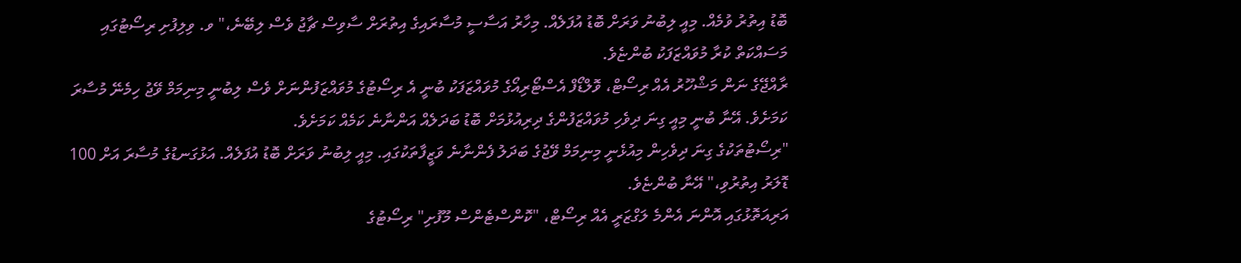ބޮޑު އިތުރު ވުމެއް. މިއީ ލިބުނު ވަރަށް ބޮޑު އުފަލެއް. މިހާރު އަސާސީ މުސާރައިގެ އިތުރަށް ސާވިސް ޗާޖު ވެސް ލިބޭނެ،" ވ. ވިލިފުށި ރިސޯޓުގައި މަސައްކަތް ކުރާ މުވައްޒަފަކު ބުންޏެވެ.
ރާއްޖޭގެ ނަން މަޝްހޫރު އެއް ރިސޯޓް، ވޮލްޑޯފް އެސްޓޯރިއޯގެ މުވައްޒަފަކު ބުނީ އެ ރިސޯޓުގެ މުވައްޒަފުންނަށް ވެސް ލިބުނީ މިނިމަމް ވޭޖު ހިމެނޭ މުސާރަ ކަމަށެވެ. އޭނާ ބުނީ މިއީ ގިނަ ދިވެހި މުވައްޒަފުންގެ ދިރިއުޅުމަށް ބޮޑު ބަދަލެއް އަންނާނެ ކަމެއް ކަމަށެވެ.
"ރިސޯޓުތަކުގެ ގިނަ ދިވެހިން މިއުޅެނީ މިނިމަމް ވޭޖުގެ ބަދަލު ފެންނާނެ ވަޒީފާތަކުގައި. މިއީ ލިބުނު ވަރަށް ބޮޑު އުފަލެއް. އަޅުގަނޑުގެ މުސާރަ އަށް 100 ޑޮލަރު އިތުރުވި،" އޭނާ ބުންޏެވެ.
އަރިއަތޮޅުގައި އޮންނަ އެންމެ ލަގްޒަރީ އެއް ރިސޯޓް، "ކޮންސްޓެންސް މޫފުށި" ރިސޯޓުގެ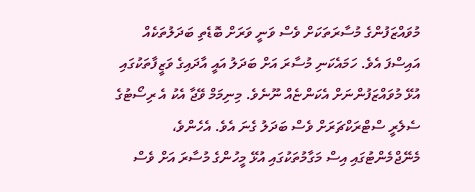މުވައްޒަފުންގެ މުސާރަތަކަށް ވެސް ވަނީ ވަރަށް ބޮޑެތި ބަދަލުތަކެއް އައިސްފަ އެވެ. ހަމައެކަނި މުސާރަ އަށް ބަދަލު އައީ އާދައިގެ ވަޒީފާތަކުގައި އުޅޭ މުވައްޒަފުންނަށް އެކަންޏެއް ނޫނެވެ. މިނިމަމް ވޭޖާ އެކު އެ ރިސޯޓުގެ ސެލެރީ ސްޓްރަކްޗަރަށް ވެސް ބަދަލު ގެނަ އެވެ. އެހެންވެ، މެނޭޖްމެންޓުގައި އިސް މަގާމުތަކުގައި އުޅޭ މީހުންގެ މުސާރަ އަށް ވެސް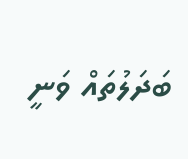ބަދަލުތައް ވަނީ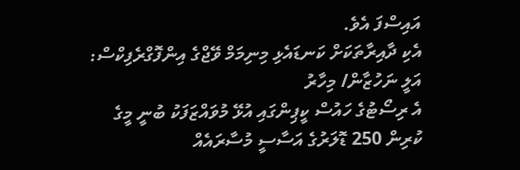އައިސްފަ އެވެ.
އެކި ދާއިރާތަކަށް ކަނޑައެޅި މިނިމަމް ވޭޖްގެ އިންފޮގްރެފިކްސް: އަލީ ނަހުޒާން/ މިހާރު
އެ ރިސޯޓުގެ ހައުސް ކީޕިންގައި އުޅޭ މުވައްޒަފަކު ބުނީ މީގެ ކުރިން 250 ޑޮލަރުގެ އަސާސީ މުސާރައެއް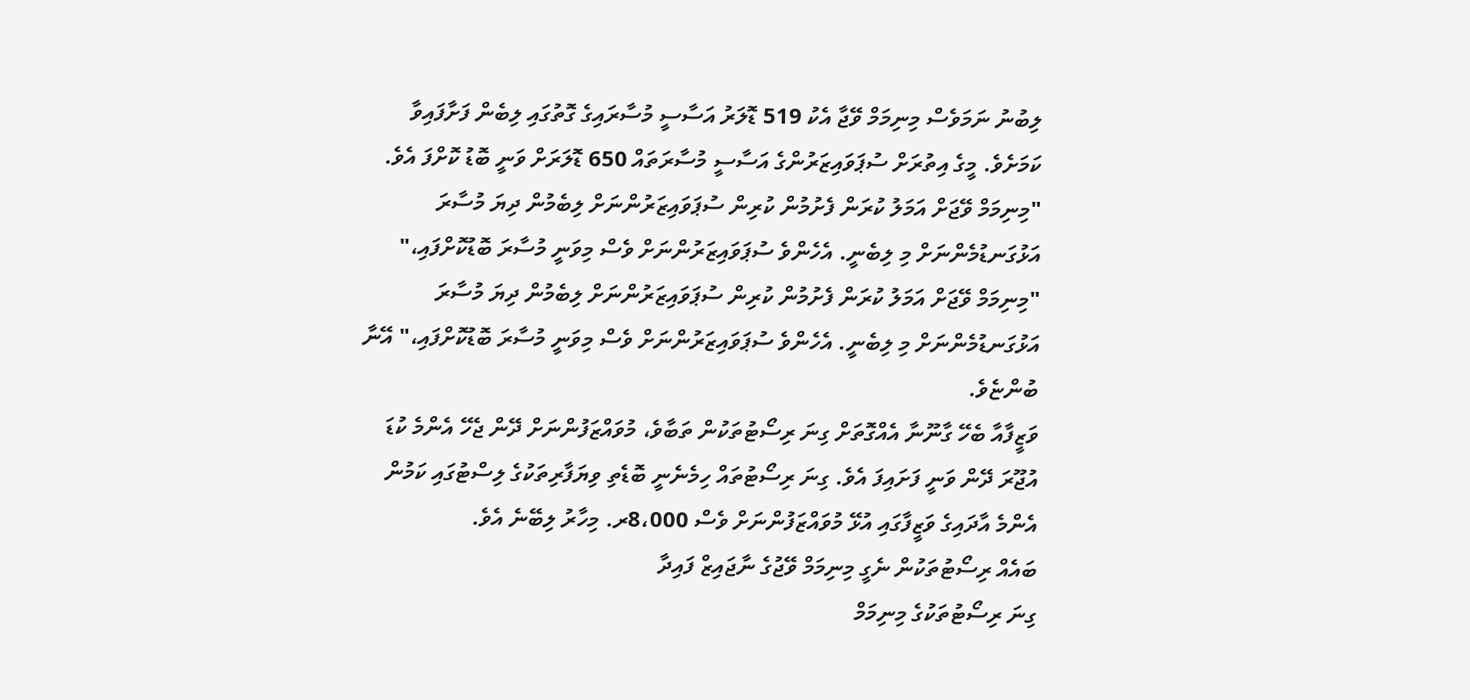ލިބުނު ނަމަވެސް މިނިމަމް ވޭޖާ އެކު 519 ޑޮލަރު އަސާސީ މުސާރައިގެ ގޮތުގައި ލިބެން ފަށާފައިވާ ކަމަށެވެ. މީގެ އިތުރަށް ސުޕަވައިޒަރުންގެ އަސާސީ މުސާރަތައް 650 ޑޮލަރަށް ވަނީ ބޮޑު ކޮށްފަ އެވެ.
"މިނިމަމް ވޭޖަށް އަމަލު ކުރަން ފެށުމުން ކުރިން ސުޕަވައިޒަރުންނަށް ލިބެމުން ދިޔަ މުސާރަ އަޅުގަނޑުމެންނަށް މި ލިބެނީ. އެހެންވެ ސުޕަވައިޒަރުންނަށް ވެސް މިވަނީ މުސާރަ ބޮޑުކޮށްފައި،"
"މިނިމަމް ވޭޖަށް އަމަލު ކުރަން ފެށުމުން ކުރިން ސުޕަވައިޒަރުންނަށް ލިބެމުން ދިޔަ މުސާރަ އަޅުގަނޑުމެންނަށް މި ލިބެނީ. އެހެންވެ ސުޕަވައިޒަރުންނަށް ވެސް މިވަނީ މުސާރަ ބޮޑުކޮށްފައި،" އޭނާ ބުންޏެވެ.
ވަޒީފާއާ ބެހޭ ގާނޫނާ އެއްގޮތަށް ގިނަ ރިސޯޓުތަކުން ތަބާވެ، މުވައްޒަފުންނަށް ދޭން ޖެހޭ އެންމެ ކުޑަ އުޖޫރަ ދޭން ވަނީ ފަށައިފަ އެވެ. ގިނަ ރިސޯޓުތައް ހިމެނެނީ ބޮޑެތި ވިޔަފާރިތަކުގެ ލިސްޓުގައި ކަމުން އެންމެ އާދައިގެ ވަޒީފާގައި އުޅޭ މުވައްޒަފުންނަށް ވެސް 8،000ރ. މިހާރު ލިބޭނެ އެވެ.
ބައެއް ރިސޯޓުތަކުން ނެގީ މިނިމަމް ވޭޖުގެ ނާޖައިޒް ފައިދާ
ގިނަ ރިސޯޓުތަކުގެ މިނިމަމް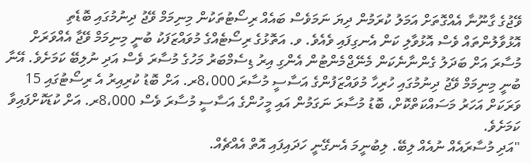ވޭޖުގެ ގާނޫނާ އެއްގޮތަށް އަމަލު ކުރަމުން ދިޔަ ނަމަވެސް ބައެއް ރިސޯޓުތަކުން މިނިމަމް ވޭޖު ދިނުމުގައި ބޮޑެތި އޮޅުވާލުންތައް ވެސް އޮޅުވާލި ކަން އެނގިފައި ވެއެވެ. ވ. އަތޮޅުގެ ރިސޯޓެއްގެ މުވައްޒަފަކު ބުނީ މިނިމަމް ވޭޖާ އެއްވަރަށް މުސާރަ އަށް ބަދަލު ގެންނާނެކަން މެނޭޖްމެންޓުން އެންގި އިރު ޑިސެމްބަރު މަހުގެ މުސާރަ ވެސް އަދި ނުލިބޭ ކަމަށެވެ. އޭނާ ބުނީ މިނިމަމް ވޭޖު ދިނުމުގައި ހުރިހާ މުވައްޒަފުންގެ އަސާސީ މުސާރަ 8،000ރ. އަށް ބޮޑު ކުރިއިރު އެ ރިސޯޓުގައި 15 ވަރަކަށް އަހަރު މަސައްކަތްކޮށް، ބޮޑު މުސާރަ ނަގަމުން އައި މީހުންގެ އަސާސީ މުސާރަ ވެސް 8،000ރ. އަށް ކުޑަކޮށްފައިވާ ކަމަށެވެ.
"އަދި މުސާރައެއް ނުއެއް ލިބޭ. ލިބުނީމަ އެނގޭނީ ހަދައިފައި އޮތް އެއްޗެއް.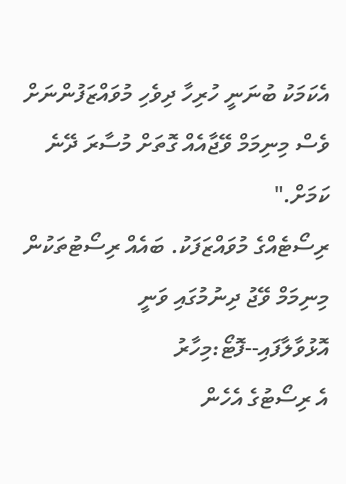އެކަމަކު ބުނަނީ ހުރިހާ ދިވެހި މުވައްޒަފުންނަށް ވެސް މިނިމަމް ވޭޖާއެއް ގޮތަށް މުސާރަ ދޭނެ ކަމަށް."
ރިސޯޓެއްގެ މުވައްޒަފަކު. ބައެއް ރިސޯޓުތަކުން މިނިމަމް ވޭޖު ދިނުމުގައި ވަނީ އޮޅުވާލާފައި--ފޮޓޯ:މިހާރު
އެ ރިސޯޓުގެ އެހެން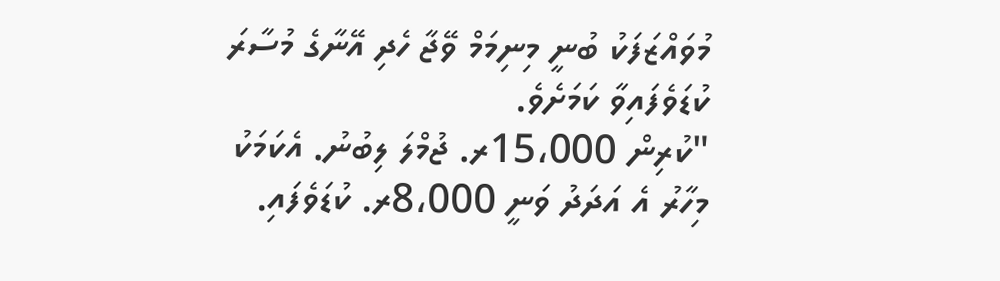މުވައްޒަފަކު ބުނީ މިނިމަމް ވޭޖާ ހެދި އޭނާގެ މުސާރަ ކުޑަވެފައިވާ ކަމަށެވެ.
"ކުރިން 15،000ރ. ޖުމްލަ ލިބުނު. އެކަމަކު މިހާރު އެ އަދަދު ވަނީ 8،000ރ. ކުޑަވެފައި.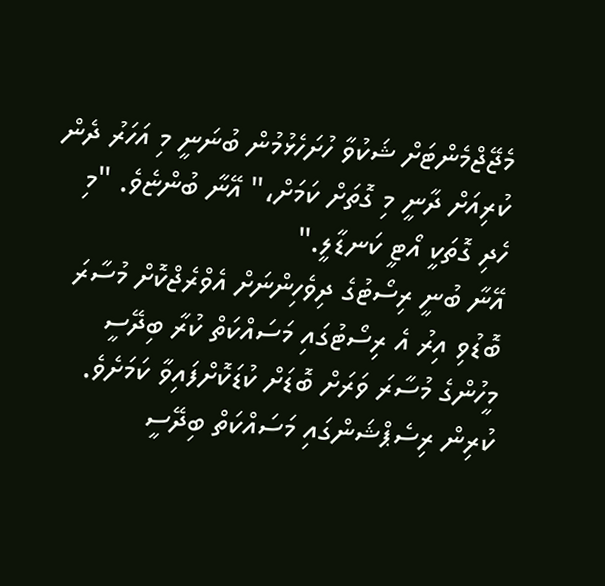މެޖޭޖްމެންޓަށް ޝަކުވާ ހުށަހެޅުމުން ބުނަނީ މި އަހަރު ދެން ކުރިއަށް ދާނީ މި ގޮތަށް ކަމަށް،" އޭނާ ބުންޏެވެ. "މި ހެދި ގޮތަކީ އޯޓީ ކަނޑާލީ."
އޭނާ ބުނީ ރިސޯޓުގެ ދިވެހިންނަށް އެވްރެޖްކޮށް މުސާރަ ބޮޑުވި އިރު އެ ރިސޯޓުގައި މަސައްކަތް ކުރާ ބިދޭސީ މީހުންގެ މުސާރަ ވަރަށް ބޮޑަށް ކުޑަކޮށްފައިވާ ކަމަށެވެ. ކުރިން ރިސެޕްޝަންގައި މަސައްކަތް ބިދޭސީ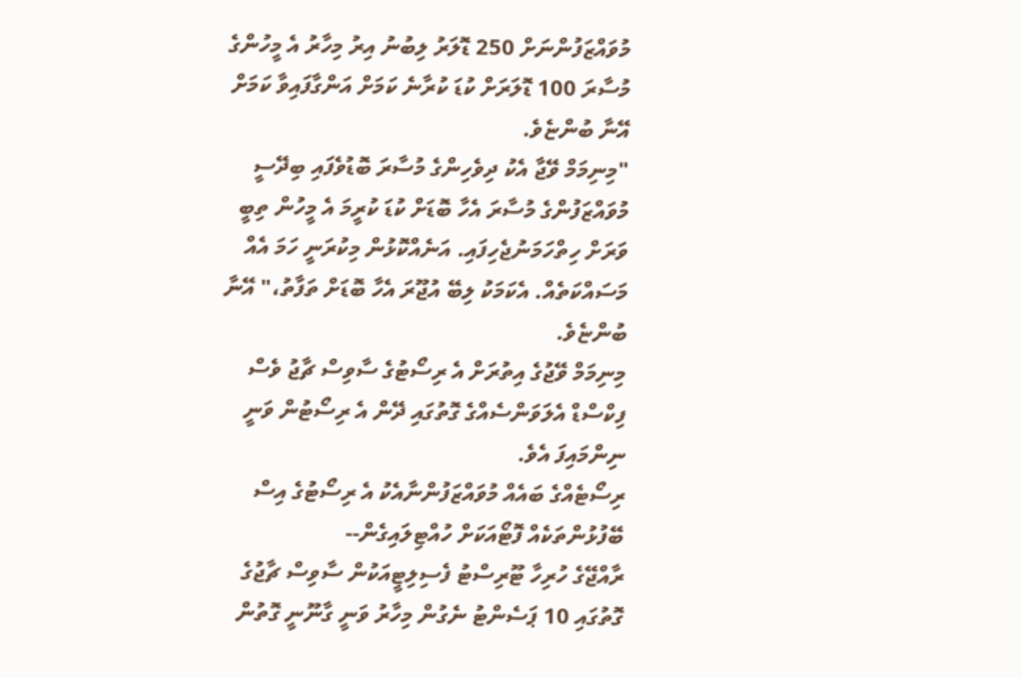މުވައްޒަފުންނަށް 250 ޑޮލަރު ލިބުނު އިރު މިހާރު އެ މީހުންގެ މުސާރަ 100 ޑޮލަރަށް ކުޑަ ކުރާނެ ކަމަށް އަންގާފައިވާ ކަމަށް އޭނާ ބުންޏެވެ.
"މިނިމަމް ވޭޖާ އެކު ދިވެހިންގެ މުސާރަ ބޮޑުވެފައި ބިދޭސީ މުވައްޒަފުންގެ މުސާރަ އެހާ ބޮޑަށް ކުޑަ ކުރީމަ އެ މީހުން ތިބީ ވަރަށް ހިތްހަމަނުޖެހިފައި. އަނެއްކޮޅުން މިކުރަނީ ހަމަ އެއް މަސައްކަތެއް. އެކަމަކު ލިބޭ އުޖޫރަ އެހާ ބޮޑަށް ތަފާތު،" އޭނާ ބުންޏެވެ.
މިނިމަމް ވޭޖުގެ އިތުރަށް އެ ރިސޯޓުގެ ސާވިސް ޗާޖު ވެސް ފިކްސްޑް އެލަވަންސެއްގެ ގޮތުގައި ދޭން އެ ރިސޯޓުން ވަނީ ނިންމައިފަ އެވެ.
ރިސޯޓެއްގެ ބައެއް މުވައްޒަފުންނާއެކު އެ ރިސޯޓުގެ އިސް ބޭފުޅުންތަކެއް ފޮޓޯއަކަށް ހުއްޓިލައިގެން--
ރާއްޖޭގެ ހުރިހާ ޓޫރިސްޓު ފެސިލިޓީއަކުން ސާވިސް ޗާޖުގެ ގޮތުގައި 10 ޕަސެންޓު ނެގުން މިހާރު ވަނީ ގާނޫނީ ގޮތުން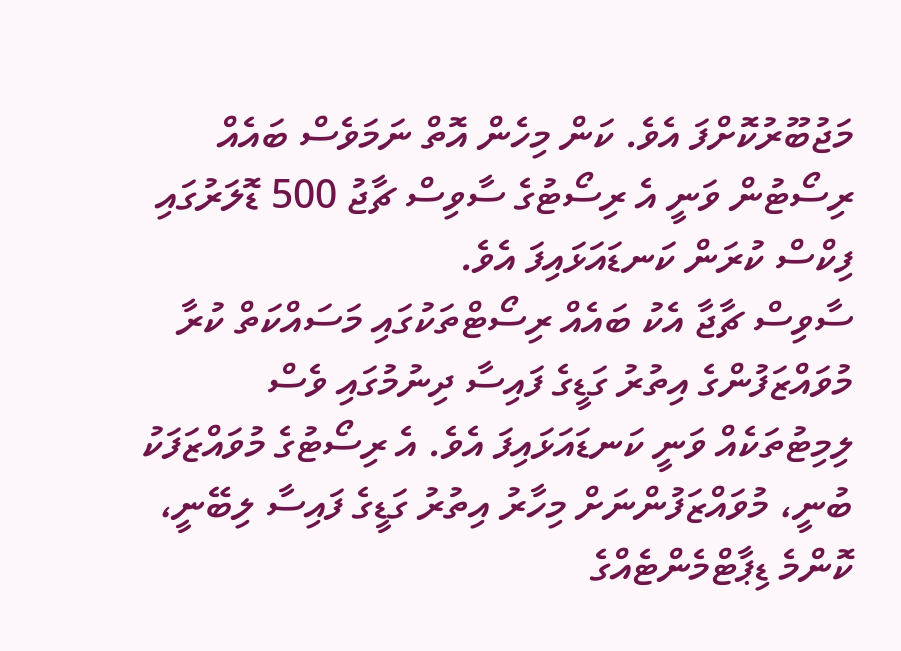މަޖުބޫރުކޮށްފަ އެވެ. ކަން މިހެން އޮތް ނަމަވެސް ބައެއް ރިސޯޓުން ވަނީ އެ ރިސޯޓުގެ ސާވިސް ޗާޖު 500 ޑޮލަރުގައި ފިކްސް ކުރަން ކަނޑައަޅައިފަ އެވެ.
ސާވިސް ޗާޖާ އެކު ބައެއް ރިސޯޓްތަކުގައި މަސައްކަތް ކުރާ މުވައްޒަފުންގެ އިތުރު ގަޑީގެ ފައިސާ ދިނުމުގައި ވެސް ލިމިޓުތަކެއް ވަނީ ކަނޑައަޅައިފަ އެވެ. އެ ރިސޯޓުގެ މުވައްޒަފަކު ބުނީ، މުވައްޒަފުންނަށް މިހާރު އިތުރު ގަޑީގެ ފައިސާ ލިބޭނީ، ކޮންމެ ޑިޕާޓްމެންޓެއްގެ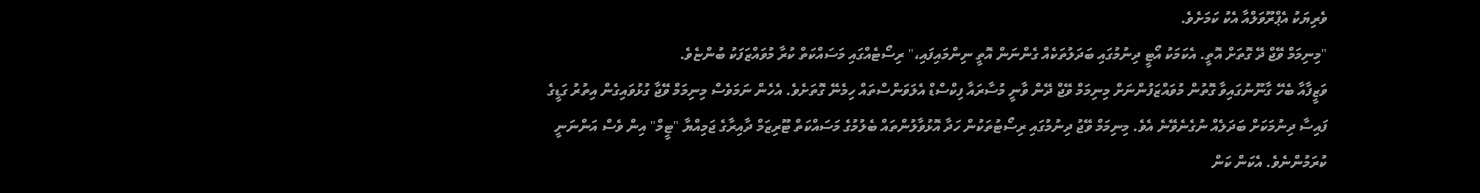ވެރިޔަކު އެޕްރޫވަލްއާ އެކު ކަމަށެވެ.
"މިނިމަމް ވޭޖް ދޭ ގޮތަށް އޮތީ. އެކަމަކު އޯޓީ ދިނުމުގައި ބަދަލުތަކެއް ގެންނަން އޮތީ ނިންމައިފައި،" ރިސޯޓެއްގައި މަސައްކަތް ކުރާ މުވައްޒަފަކު ބުންޏެވެ.
ވަޒީފާއާ ބެހޭ ގާނޫނުގައިވާ ގޮތުން މުވައްޒަފުންނަށް މިނިމަމް ވޭޖް ދޭން ވާނީ މުސާރައާ ފިކްސްޑް އެލަވަންސްތައް ހިމެނޭ ގޮތަށެވެ. އެހެން ނަމަވެސް މިނިމަމް ވޭޖާ ގުޅުވައިގެން އިތުރު ގަޑީގެ ފައިސާ ދިނުމަކަށް ބަދަލެއް ނުގެނެވޭނެ އެވެ. މިނިމަމް ވޭޖު ދިނުމުގައި ރިސޯޓުތަކުން ހަދާ އޮޅުވާލުންތައް ބެލުމުގެ މަސައްކަތް ޓޫރިޒަމް ދާއިރާގެ ޖަމިއްޔާ "ޓީމް" އިން ވެސް އަންނަނީ ކުރަމުންނެވެ. އެކަން ކަން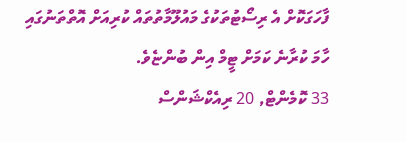ފާހަގަކޮށް އެ ރިސޯޓުތަކުގެ މައުލޫމާތުތައް ކުރިއަށް އޮތްތަނުގައި ހާމަ ކުރާނެ ކަމަށް ޓީމް އިން ބުންޏެވެ.
33 ކޮމެންޓް, 20 ރިއެކްޝަންސް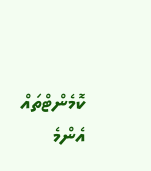ކޮމެންޓްތައް
އެންމެ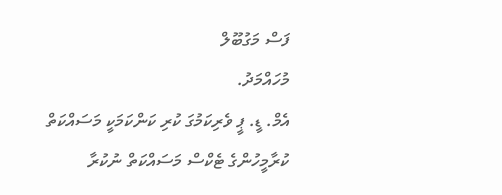ފަސް މަގުބޫލް
މުހައްމަދު.
އެމް. ޑީ. ޕީ ވެރިކަމުގަ ކުރި ކަންކަމަކީ މަސައްކަތް ކުރާމީހުންގެ ޓެކްސް މަސައްކަތް ނުކުރާ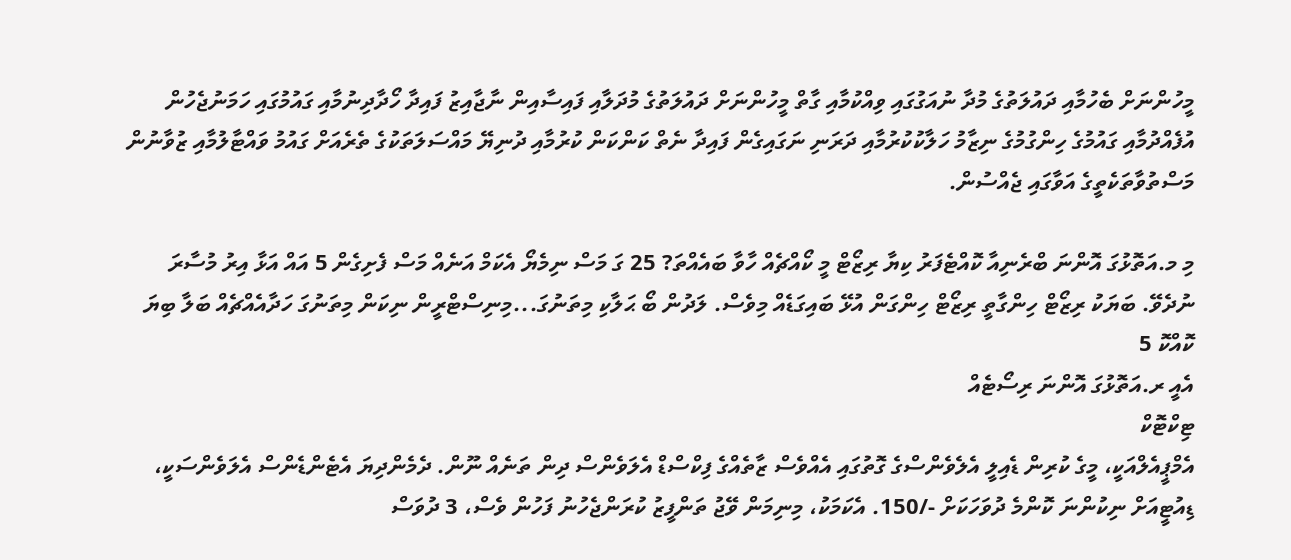މީހުންނަށް ބެހުމާއި ދައުލަތުގެ މުދާ ނުއަގުގައި ވިއްކުމާއި ގާތް މީހުންނަށް ދައުލަތުގެ މުދަލާއި ފައިސާއިން ނާޖާއިޒު ފައިދާ ހޯދާދިނުމާއި ގައުމުގައި ހަމަނުޖެހުން އުފެއްދުމާއި ގައުމުގެ ހިންގުމުގެ ނިޒާމު ހަލާކުކުރުމާއި ދަރަނި ނަގައިގެން ފައިދާ ނެތް ކަންކަން ކުރުމާއި ދުނިޔޭ މައްސަލަތަކުގެ ތެރެއަށް ގައުމު ވައްޓާލުމާއި ޒުވާނުން މަސްތުވާތަކެތީގެ އަވާގައި ޖެއްސުން.

މި މ.އަތޮޅުގަ އޮންނަ ބްރެނިއާ ކޮއްޓެފަރު ކިޔާ ރިޒޯޓް މީ ކޯއްޗެއް ހާވާ ބައެއްތަ? 25 ގަ މަސް ނިމެޔޯ އެކަމް އަނެއް މަސް ފެށިގެން 5 އައް އަޅާ އިރު މުސާރަ ނުދެވޭ. ބަޔަކު ރިޒޯޓް ހިންގާތީ ރިޒޯޓް ހިންގަން އުޅޭ ބައިގަޑެއް މިވެސް. ލަދުން ބޯ ޙަލާކި މިތަނުގަ...މިނިސްޓްރީން ނިކަން މިތަނުގަ ހަދާއެއްޗެއް ބަލާ ބިޔަ
ކޮއްކޮ 5
އެއީ ރ.އަތޮޅުގަ އޮންނަ ރިސޯޓެއް
ޓިކްޓޮކް
އެމްޕީއެލްއަކީ، މީގެ ކުރިން ޑެއިލީ އެލެވެންސްގެ ގޮތުގައި އެއްވެސް ޒާތެއްގެ ފިކްސްޑް އެލަވެންސް ދިން ތަނެއް ނޫން. ދެމެންދިޔަ އެޓެންޑެންސް އެލަވެންސަކީ، ޑިއުޓީއަށް ނިކުންނަ ކޮންމެ ދުވަހަކަށް -/150. އެކަމަކު، މިނިމަން ވޭޖު ތަންފީޒު ކުރަންޖެހުނު ފަހުން ވެސް، 3 ދުވަސް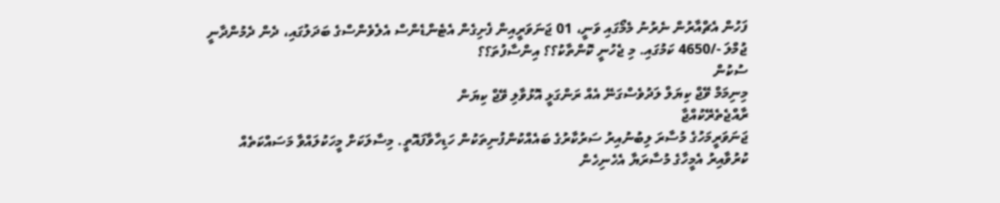ފަހުން އެޗްއާރުން ނެރުނު މެމޯގައި ވަނީ، 01 ޖަނަވަރީއިން ފެށިގެން އެޓެންޑެންސް އެލެވެންސްގެ ބަދަލުގައި، ދެން ދެމުންދާނީ ޖުމްލަ -/4650 ކަމުގައި. މި ޖެހުނީ ކޮންތާކު؟؟ އިންސާފުތަ؟؟
ސުކުން
މިނިމަމް ވޭޖް ކިޔަލް ލަދުވެސްގަނޭ އެއް ރަންގަޅީ އޮޅުވާލި ވޭޖް ކިޔަން
ރާއްޖެތެރޭކުއްޖާ
ޖަނަވަރީމަހުގެ މުސާރަ ލިބުނުއިރު ސަރުކާރުގެ ބައެއްކުންފުނިތަކުން ހަޑިހާވާފައޮތީ. މިސާލަކަށް މީހަކުލައްވާ މަސައްކަތެއް ކުރުވާއިރު އެމީހާގެ މުސާރަޔާ އެހެނިހެން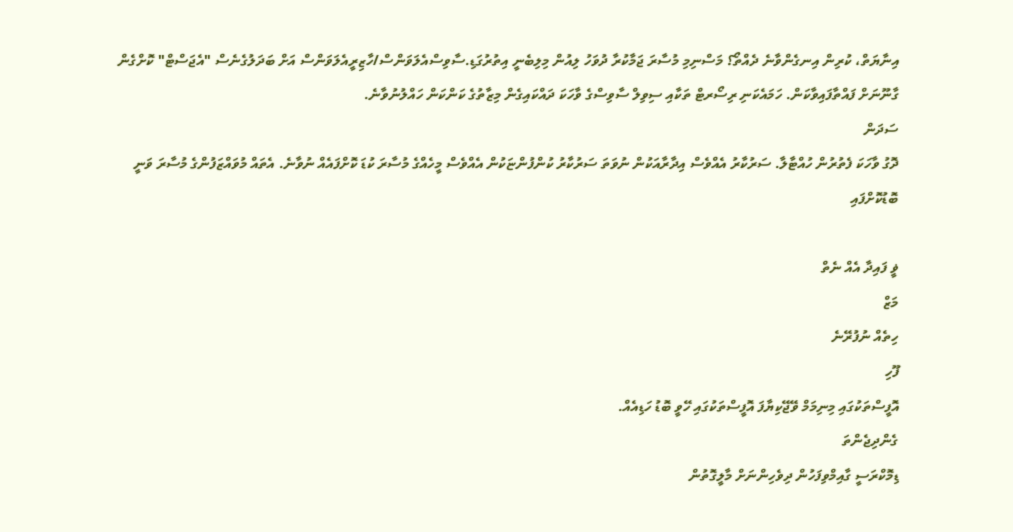އިނާޔަތް، ކުރިން އިނގެންވާނެ ދެއްތޯ؟ މަސްނިމި މުސާރަ ޖަމާކުރާ ދުވަހު ލިއުން މިލިބެނީ އިތުރުގަޑި.ސާވިސްއެލަވަންސް/ހާޒިރީއެލަވަންސް އަށް ބަދަލުގެނެސް "އެޖަސްޓް" ކޮށްގެން ގާނޫނަށް ފައްތާފައިވާކަން. ހަމައެކަނި ރިސޯރޓް ތަކާއި ސިވިލް ސާވިސްގެ ވާހަކަ ދައްކައިގެން މިޒާތުގެ ކަންކަން ހައްލުނުވާނެ.
ސަދަން
ދޮގު ވާހަކަ ފެތުރުން ހުއްޓާލާ. ސަރުކާރު އެއްވެސް އިދާރާއަކުން ނުވަތަ ސަރުކާރު ކުންފުންޏަކުން އެއްވެސް މީހެއްގެ މުސާރަ ކުޑަ ކޮށްފައެއް ނުވާނެ. އެތައް މުވައްޒަފުންގެ މުސާރަ ވަނީ ބޮޑުކޮށްފައި

ޥީ ފައިދާ އެއް ނެތް
މަޒް
ހިތެއް ނުފުރޭނެ
ފޫހި
އޮފީސްތަކުގައި މިނިމަމް ވޭޖޭކިޔާފަ އޮފީސްތަކުގައި ހޭވީ ބޮޑު ހަޑިއެއް.
ގެންދިޖެންތަ
ޑިމޮކްރަސީ ގާއިމްވިފަހުން ދިވެހިންނަށް މާލީގޮތުން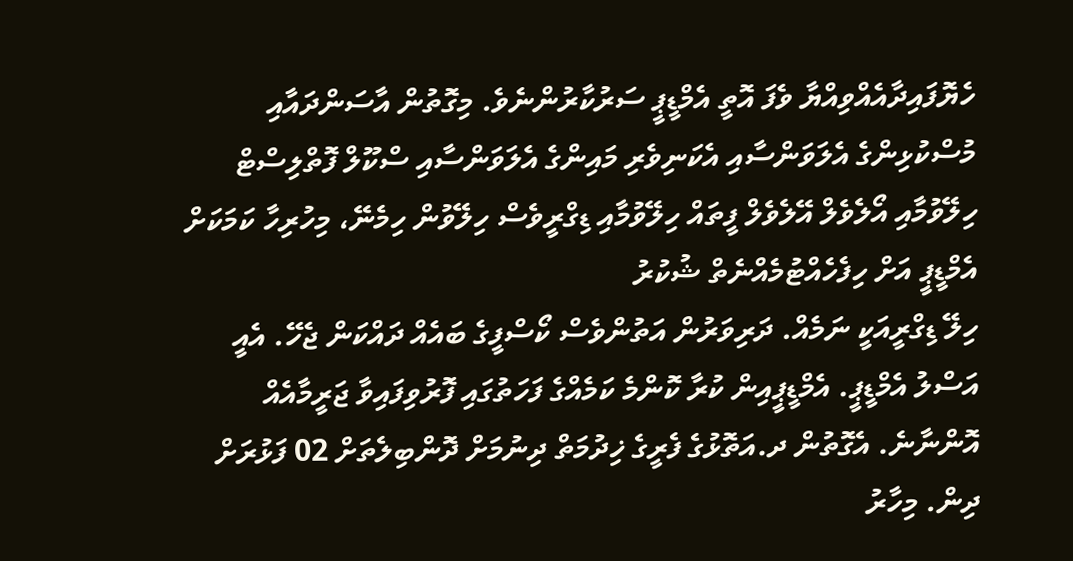ހެޔޮފައިދާއެއްވިއްޔާ ވެފަ އޮތީ އެމްޑީޕީ ސަރުކާރުންނެވެ. މިގޮތުން އާސަންދައާއި މުސްކުޅިންގެ އެލަވަންސާއި އެކަނިވެރި މައިންގެ އެލަވަންސާއި ސްކޫލް ފޮތްލިސްޓް ހިލޭވުމާއި އޯލެވެލް އޭލެވެލް ފީތައް ހިލޭވުމާއި ޑިގްރީވެސް ހިލޭވުން ހިމެނޭ، މިހުރިހާ ކަމަކަށް އެމްޑީޕީ އަށް ހިފެހެއްޓުމެއްނެތް ޝުކުރު
ހިލޭ ޑިގްރީއަކީ ނަމެއް. ދަރިވަރުން އަތުންވެސް ކޯސްފީގެ ބައެއް ދައްކަން ޖެހޭ. އެއީ އަސްލު އެމްޑީޕީ. އެމްޑީޕީއިން ކުރާ ކޮންމެ ކަމެއްގެ ފަހަތުގައި ފޮރުވިފައިވާ ޖަރީމާއެއް އޮންނާނެ. އެގޮތުން ދ.އަތޮޅުގެ ފެރީގެ ޚިދުމަތް ދިނުމަށް ދޮންބިލެތަށް 02 ފަޅުރަށް ދިން. މިހާރު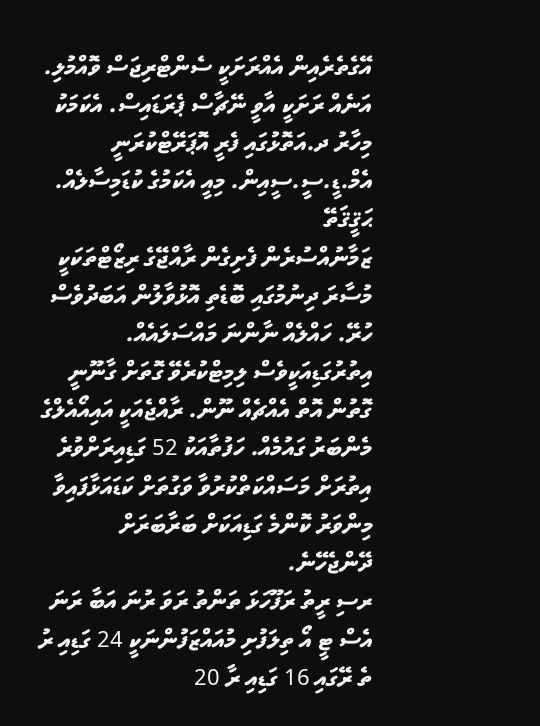އޭގެތެރެއިން އެއްރަށަކީ ސެންޓްރިޖަސް ވޮއްމުލި. އަނެއް ރަށަކީ އާވީ ނޭޗާސް ޕެރަޑައިސް. އެކަމަކު މިހާރު ދ.އަތޮޅުގައި ފެރީ އޮޕަރޭޓްކުރަނީ އެމް.ޑީ.ސީ.ސީއިން. މިއީ އެކަމުގެ ކުޑަމިސާލެއް.
ޙަޤީޤަތޭ
ޒަމާނުއްސުރެން ފެށިގެން ރާއްޖޭގެ ރިޒޯޓްތަކަކީ މުސާރަ ދިނުމުގައި ބޮޑެތި އޮޅުވާލުން އަބަދުވެސް ހުރޭ. ހައްލެއް ނާންނަ މައްސަލައެއް. އިތުރުގަޑިއަކީވެސް ލިމިޓްކުރެވޭ ގޮތަށް ގާނޫނީ ގޮތުން އޮތް އެއްޗެއް ނޫން. ރާއްޖެއަކީ އައިއޯއެލްގެ މެންބަރު ގައުމެއް. ހަފުތާއަކު 52 ގަޑިއިރަށްވުރެ އިތުރަށް މަސައްކަތްކުރުވާ ވަގުތަށް ކަޑައަޅާފައިވާ މިންވަރު ކޮންމެ ގަޑިއަކަށް ބަރާބަރަށް ދޭންޖެހޭނެ.
ރސި ރީތު ރަފޫހަޅަ ތަންތު ރަވަ ރުނަ އަބާ ރަނަ
އެސް ޓީ އޯ ތިލަފުށި މުއައްޒަފުންނަކީ 24 ގަޑިއި ރު ތެ ރޭގައި 16 ގަޑިއި ރާ 20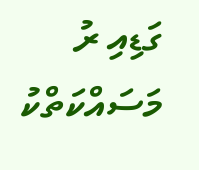ގަޑިއި ރު މަސައްކަތްކު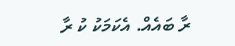ރާ ބައެއް. އެކަމަކު ކު ރާ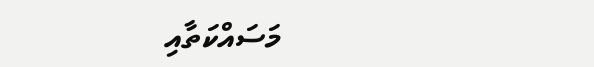މަސައްކަތާއި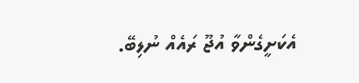އެކަށީގެންވާ އުޖޫ ރައެއް ނުލިބޭ.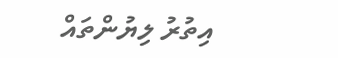އިތުރު ލިޔުންތައް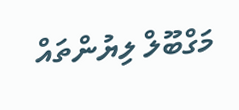މަގްބޫލް ލިޔުންތައް